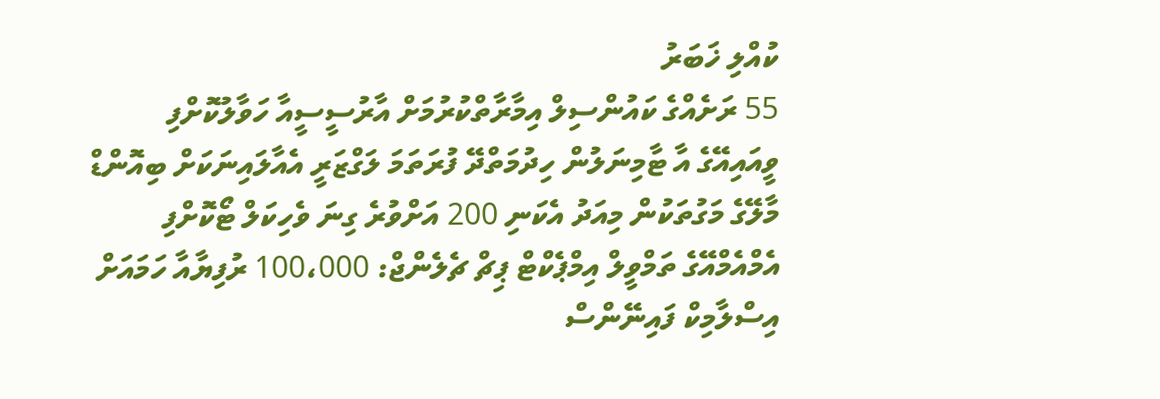ކުއްލި ޚަބަރު
55 ރަށެއްގެ ކައުންސިލް އިމާރާތްކުރުމަށް އާރުސީސީއާ ހަވާލުކޮށްފި
ވީއައިއޭގެ އާ ޓާމިނަލުން ހިދުމަތްދޭ ފުރަތަމަ ލަގްޒަރީ އެއާލައިނަކަށް ބިއޮންޑް
މާލޭގެ މަގުތަކުން މިއަދު އެކަނި 200 އަށްވުރެ ގިނަ ވެހިކަލް ޓޯކޮށްފި
އެމްއެމްއޭގެ ތަމްވީލް އިމްޕެކްޓް ޕިޗް ޗެލެންޖް: 100،000 ރުފިޔާއާ ހަމައަށް އިސްލާމިކް ފައިނޭންސް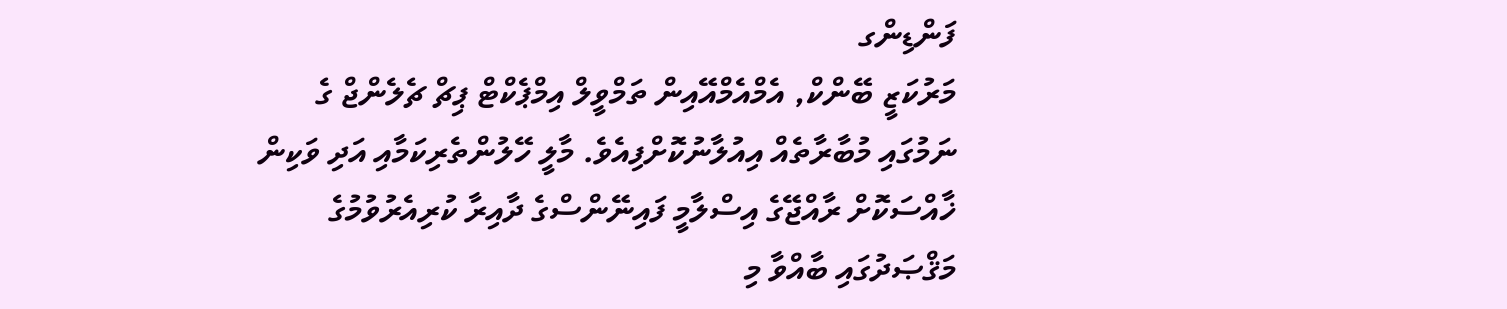ފަންޑިންގ
މަރުކަޒީ ބޭންކް, އެމްއެމްއޭއިން ތަމްވީލް އިމްޕެކްޓް ޕިޗް ޗެލެންޖް ގެ ނަމުގައި މުބާރާތެއް އިއުލާނުކޮށްފިއެވެ. މާލީ ހޭލުންތެރިކަމާއި އަދި ވަކިން ޚާއްސަކޮށް ރާއްޖޭގެ އިސްލާމީ ފައިނޭންސްގެ ދާއިރާ ކުރިއެރުވުމުގެ މަޤްޞަދުގައި ބާއްވާ މި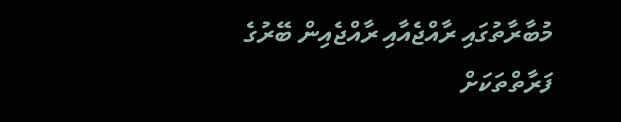މުބާރާތުގައި ރާއްޖެއާއި ރާއްޖެއިން ބޭރުގެ ފަރާތްތަކަށް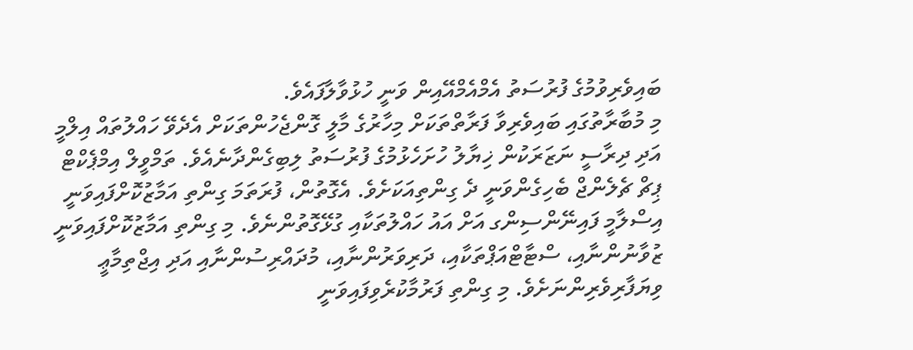ބައިވެރިވުމުގެ ފުރުސަތު އެމްއެމްއޭއިން ވަނީ ހުޅުވާލާފައެވެ.
މި މުބާރާތުގައި ބައިވެރިވާ ފަރާތްތަކަށް މިހާރުގެ މާލީ ގޮންޖެހުންތަކަށް އެދެވޭ ހައްލުތައް އިލްމީ އަދި ދިރާސީ ނަޒަރަކުން ޚިޔާލު ހުށަހެޅުމުގެ ފުރުސަތު ލިބިގެންދާނެއެވެ. ތަމްވީލް އިމްޕެކްޓް ޕިޗް ޗެލެންޖް ބެހިގެންވަނީ ދެ ގިންތިއަކަށެވެ. އެގޮތުން، ފުރަތަމަ ގިންތި އަމާޒުކޮށްފައިވަނީ އިސްލާމީ ފައިނޭންސިންގ އަށް އައު ހައްލުތަކާއި ގުޅޭގޮތުންނެވެ. މި ގިންތި އަމާޒުކޮށްފައިވަނީ ޒުވާނުންނާއި، ސްޓާޓްއަޕްތަކާއި، ދަރިވަރުންނާއި، މުދައްރިސުންނާއި އަދި އިޖްތިމާޢީ ވިޔަފާރިވެރިންނަށެވެ. މި ގިންތި ފަރުމާކުރެވިފައިވަނީ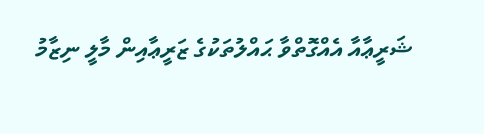ޝަރީޢާއާ އެއްގޮތްވާ ޙައްލުތަކުގެ ޒަރީޢާއިން މާލީ ނިޒާމު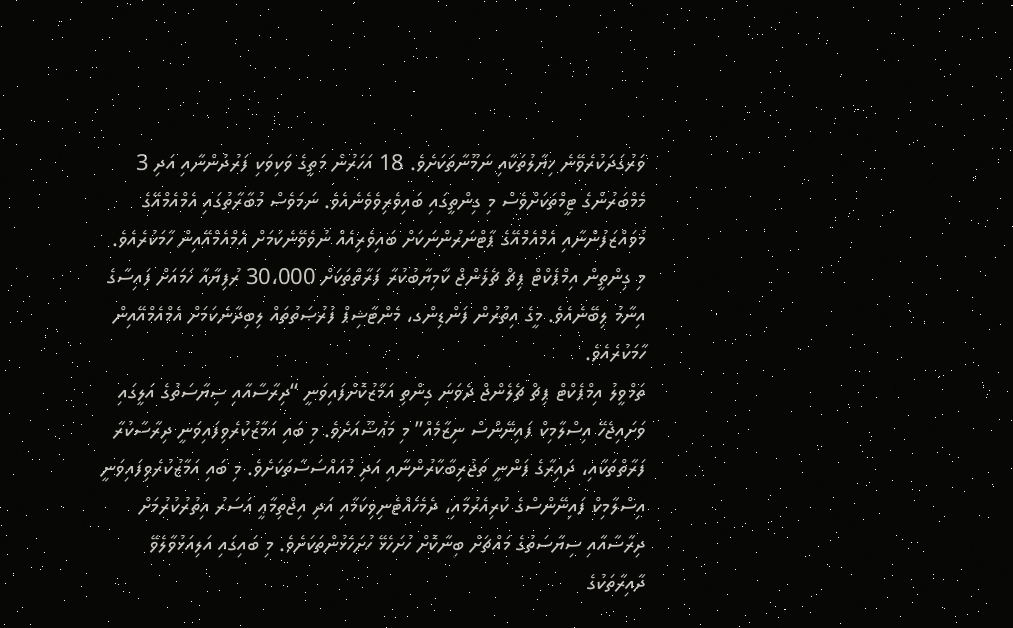ވަރުގަދަކުރެވޭނެ ޚިޔާލުތަކާއި ނަމޫނާތަކަށެވެ. 18 އަހަރުން މަތީގެ ވަކިވަކި ފަރުދުންނާއި އަދި 3 މެމްބަރުންގެ ޓީމްތަކަށްވެސް މި ގިންތީގައި ބައިވެރިވެވެނެއެވެ. ނަމަވެސް މުބާރާތުގައި އެމްއެމްއޭގެ މުވައްޒަފުންނާއި އެމްއެމްއޭގެ ޕާޓްނަރުންނަކަށް ބައިވެރިއެއް ނުވެވޭނެކަމަށް އެމްއެމްއޭއިން ހާމަކުރެއެވެ. މި ގިންތީން އިމްޕެކްޓް ޕިޗް ޗެލެންޖް ކާމިޔާބުކުރާ ފަރާތްތަކަށް 30،000 ރުފިޔާއާ ހަމައަށް ފައިސާގެ އިނާމު ލިބޭނެއެވެ. މީގެ އިތުރުން ފަންޑިންގ، މެންޓާޝިޕް ފުރުޞަތުތައް ލިބިދާނެކަމަށް އެމްއެމްއޭއިން ހާމަކުރެއެވެ.
ތަމްވީލު އިމްޕެކްޓް ޕިޗް ޗެލެންޖް ދެވަނަ ގިންތި އަމާޒުކޮށްފައިވަނީ “ދިރާސާއާއި ސިޔާސަތުގެ އަލީގައި ވަށައިޖެހޭ އިސްލާމިކް ފައިނޭންސް ނިޒާމެއް” މި މަޢުޟޫއަށެވެ. މި ބައި އަމާޒުކުރެވިފައިވަނީ ދިރާސާކުރާ ފަރާތްތަކާއި، ދައިރާގެ ފަންނީ ތަޖުރިބާކާރުންނާއި އަދި މުއައްސަސާތަކަށެވެ. މި ބައި އަމާޒުކުރެވިފައިވަނީ އިސްލާމިކް ފައިނޭންސްގެ ކުރިއެރުމާއި، ދެމެހެއްޓެނިވިކަމާއި އަދި އިޖްތިމާޢީ އަސަރު އިތުރުކުރުމަށް ދިރާސާއާއި ސިޔާސަތުގެ މައްޗަށް ބިނާކޮށް ހުށަހެޅޭ ހުށަހެޅުންތަކަށެވެ. މި ބައިގައި އަލިއަޅުވާލެވޭ ދާއިރާތަކުގެ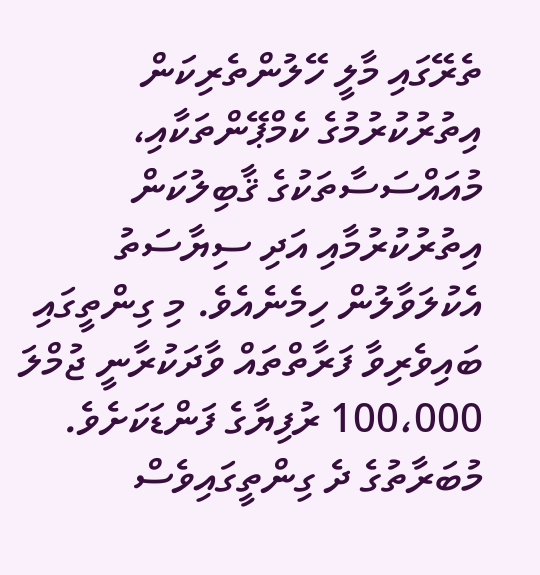ތެރޭގައި މާލީ ހޭލުންތެރިކަން އިތުރުކުރުމުގެ ކެމްޕޭންތަކާއި، މުއައްސަސާތަކުގެ ޤާބިލުކަން އިތުރުކުރުމާއި އަދި ސިޔާސަތު އެކުލަވާލުން ހިމެނެއެވެ. މި ގިންތީގައި ބައިވެރިވާ ފަރާތްތައް ވާދަކުރާނީ ޖުމްލަ 100،000 ރުފިޔާގެ ފަންޑަކަށެވެ.
މުބަރާތުގެ ދެ ގިންތީގައިވެސް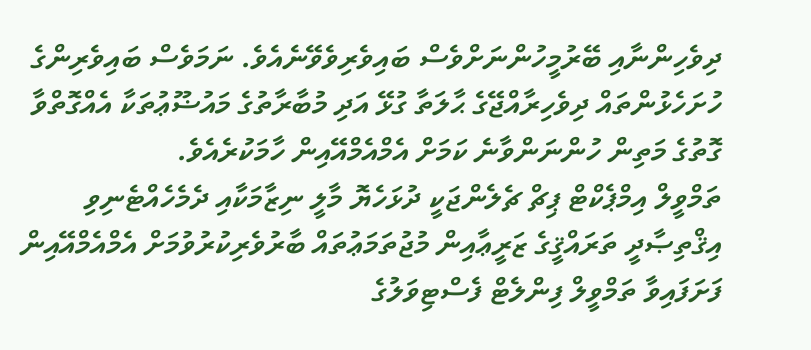ދިވެހިންނާއި ބޭރުމީހުންނަށްވެސް ބައިވެރިވެވޭނެއެވެ. ނަމަވެސް ބައިވެރިންގެ ހުށަހެޅުންތައް ދިވެހިރާއްޖޭގެ ޙާލަތާ ގުޅޭ އަދި މުބާރާތުގެ މައުޟޫޢުތަކާ އެއްގޮތްވާ ގޮތުގެ މަތިން ހުންނަންވާނެ ކަމަށް އެމްއެމްއޭއިން ހާމަކުރެއެވެ.
ތަމްވީލް އިމްޕެކްޓް ޕިޗް ޗެލެންޖަކީ ދުޅަހެޔޮ މާލީ ނިޒާމަކާއި ދެމެހެއްޓެނިވި އިޤްތިޞާދީ ތަރައްޤީގެ ޒަރީޢާއިން މުޖުތަމަޢުތައް ބާރުވެރިކުރުވުމަށް އެމްއެމްއޭއިން ފަށަފައިވާ ތަމްވީލް ފިންލެޓް ފެސްޓިވަލުގެ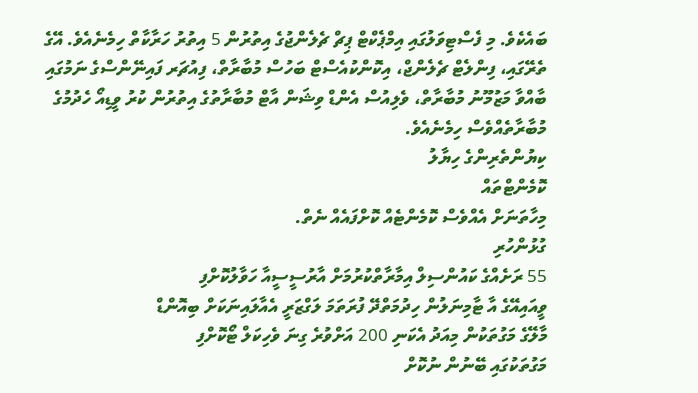ބައެކެވެ. މި ފެސްޓިވަލުގައި އިމްޕެކްޓް ޕިޗް ޗެލެންޖުގެ އިތުރުން 5 އިތުރު ހަރާކާތް ހިމެނެއެވެ. އޭގެ ތެރޭގައި، ފިންލެޓް ޗެލެންޖް، އިކޮންކުއެސްޓް ބަހުސް މުބާރާތް، ފިއުޗަރ ފައިނޭންސްގެ ނަމުގައި ބާއްވާ މަޒުމޫނު މުބާރާތް، ވެލިއުސް އެންޑް ވިޝަން އާޓް މުބާރާތުގެ އިތުރުން ކުރު ވީޑިއޯ ހެދުމުގެ މުބާރާތެއްވެސް ހިމެނެއެވެ.
ކިޔުންތެރިންގެ ހިޔާލު
ކޮމެންޓްތައް
މިހާތަނަށް އެއްވެސް ކޮމެންޓެއް ކޮށްފައެއް ނެތް.
ގުޅުންހުރި
55 ރަށެއްގެ ކައުންސިލް އިމާރާތްކުރުމަށް އާރުސީސީއާ ހަވާލުކޮށްފި
ވީއައިއޭގެ އާ ޓާމިނަލުން ހިދުމަތްދޭ ފުރަތަމަ ލަގްޒަރީ އެއާލައިނަކަށް ބިއޮންޑް
މާލޭގެ މަގުތަކުން މިއަދު އެކަނި 200 އަށްވުރެ ގިނަ ވެހިކަލް ޓޯކޮށްފި
މަގުތަކުގައި ބޭނުން ނުކޮށް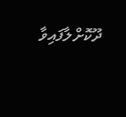ދޫކޮށްލާފައިވާ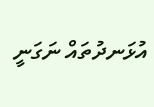އުޅަނދުތައް ނަގަނީ